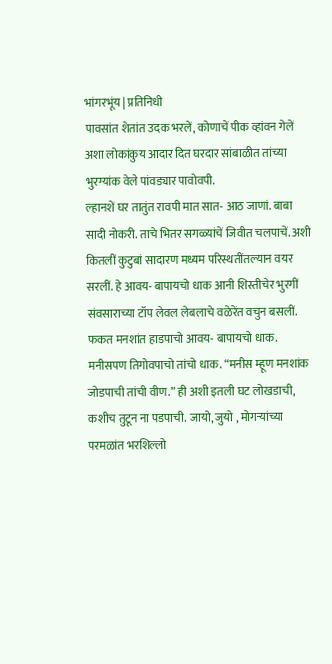भांगरभूंय | प्रतिनिधी
पावसांत शेतांत उदक भरलें, कोणाचें पीक व्हांवन गेलें अशा लोकांकुय आदार दित घरदार सांबाळीत तांच्या भुरग्यांक वेले पांवड्यार पावोवपी.
ल्हानशें घर तातुंत रावपी मात सात- आठ जाणां. बाबा सादी नोकरी. ताचे भितर सगळ्यांचें जिवीत चलपाचें. अशी कितलीं कुटुबां सादारण मध्यम परिस्थतींतल्यान वयर सरलीं. हे आवय- बापायचो धाक आनी शिस्तीचेर भुरगीं संवसाराच्या टॉप लेवल लेबलाचे वळेरेंत वचुन बसलीं. फकत मनशांत हाडपाचो आवय- बापायचो धाक. मनीसपण तिगोवपाचो तांचो धाक. “मनीस म्हूण मनशांक जोडपाची तांची वीण.” ही अशी इतली घट लोखडाची, कशीच तुटून ना पडपाची. जायो, जुयो , मोगऱ्यांच्या परमळांत भरशिल्लो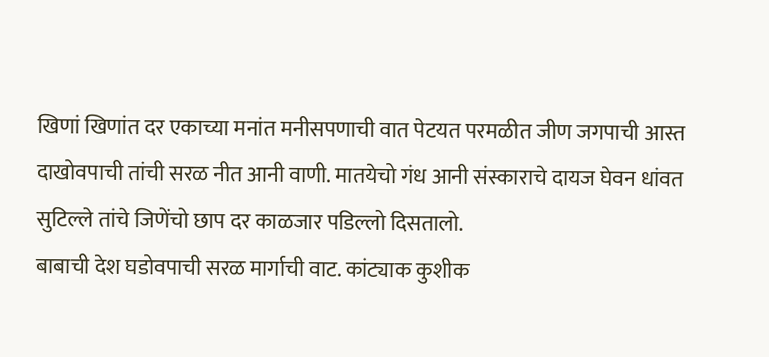खिणां खिणांत दर एकाच्या मनांत मनीसपणाची वात पेटयत परमळीत जीण जगपाची आस्त दाखोवपाची तांची सरळ नीत आनी वाणी. मातयेचो गंध आनी संस्काराचे दायज घेवन धांवत सुटिल्ले तांचे जिणेंचो छाप दर काळजार पडिल्लो दिसतालो.
बाबाची देश घडोवपाची सरळ मार्गाची वाट. कांट्याक कुशीक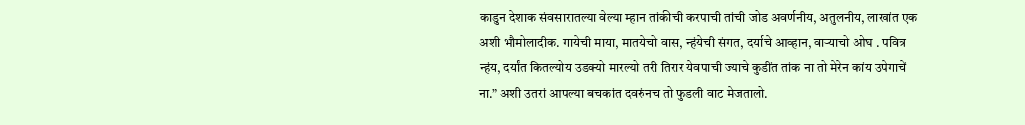काडुन देशाक संवसारातल्या वेल्या म्हान तांकीची करपाची तांची जोड अवर्णनीय, अतुलनीय, लाखांत एक अशी भौमोलादीक. गायेची माया, मातयेचो वास, न्हंयेची संगत, दर्याचे आव्हान, वाऱ्याचो ओघ . पवित्र न्हंय, दर्यांत कितल्योय उडक्यो मारल्यो तरी तिरार येवपाची ज्याचे कुडींत तांक ना तो मेरेन कांय उपेगाचें ना.” अशी उतरां आपल्या बचकांत दवरुंनच तो फुडली वाट मेजतालो.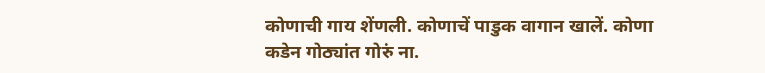कोणाची गाय शेंणली. कोणाचें पाडुक वागान खालें. कोणा कडेन गोठ्यांत गोरुं ना.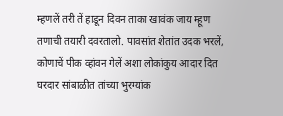म्हणलें तरी तें हाडून दिवन ताका खावंक जाय म्हूण तणाची तयारी दवरतालो. पावसांत शेतांत उदक भरलें, कोणाचें पीक व्हांवन गेलें अशा लोकांकुय आदार दित घरदार सांबाळीत तांच्या भुरग्यांक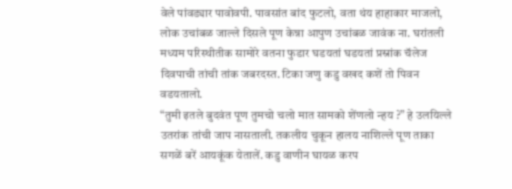वेले पांवड्यार पावोवपी. पावसांत बांद फुटलो, वता थंय हाहाकार माजलो, लोक उचांबळ जाल्ले दिसले पूण केन्ना आपुण उचांबळ जावंक ना. घरांतली मध्यम परिस्थीतीक सामोरे वतना फुडार घडयतां घडयतां प्रस्नांक चॅलेज दिवपाची तांची तांक जबरदस्त. टिका जणु कडु वखद कशें तो पिवन वडयतालो.
“तुमी इतले बुदवंत पूण तुमचो चलो मात सामको शेंणलो न्हय ?” हे उलयिल्ले उतरांक तांची जाप नासताली. तकलीय चुकून हालय नाशिल्ले पूण ताका सगळें बरें आयकूंक येतालें. कडु वाणीन घायळ करप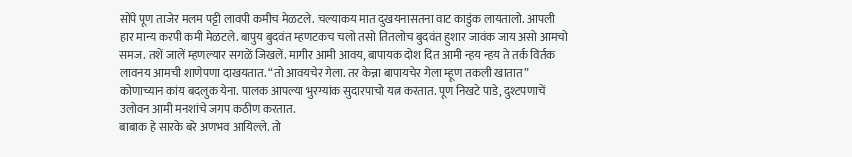सोंपे पूण ताजेर मलम पट्टी लावपी कमीच मेळटले. चल्याकय मात दुखयनासतना वाट काडुंक लायतालो. आपली हार मान्य करपी कमी मेळटले. बापुय बुदवंत म्हणटकच चलो तसो तितलोच बुदवंत हुशार जावंक जाय असो आमचो समज. तशें जालें म्हणल्यार सगळें जिखलें. मागीर आमी आवय, बापायक दोश दित आमी न्हय न्हय ते तर्क विर्तक लावनय आमची शाणेपणा दाखयतात. “तो आवयचेर गेला. तर केन्ना बापायचेर गेला म्हूण तकली खातात” कोणाच्यान कांय बदलुक येना. पालक आपल्या भुरग्यांक सुदारपाचो यत्न करतात. पूण निखटे पाडे, दुश्टपणाचें उलोवन आमी मनशांचे जगप कठीण करतात.
बाबाक हे सारके बरे अणभव आयिल्ले. तो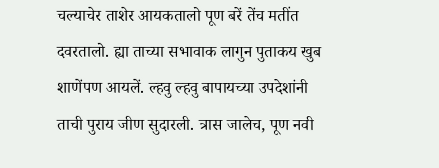चल्याचेर ताशेर आयकतालो पूण बरें तेंच मतींत दवरतालो. ह्या ताच्या सभावाक लागुन पुताकय खुब शाणेंपण आयलें. ल्हवु ल्हवु बापायच्या उपदेशांनी ताची पुराय जीण सुदारली. त्रास जालेच, पूण नवी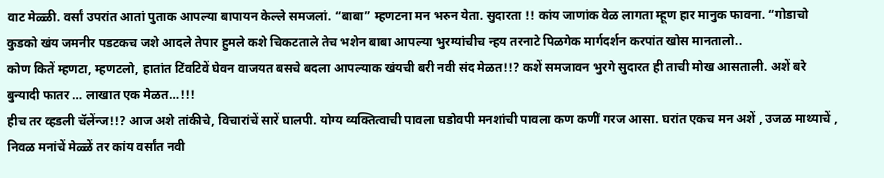वाट मेळ्ळी. वर्सां उपरांत आतां पुताक आपल्या बापायन केल्ले समजलां. “बाबा” म्हणटना मन भरुन येता. सुदारता !! कांय जाणांक वेळ लागता म्हूण हार मानुक फावना. “गोडाचो कुडको खंय जमनीर पडटकच जशे आदले तेपार हुमले कशे चिकटताले तेच भशेन बाबा आपल्या भुरग्यांचीच न्हय तरनाटे पिळगेक मार्गदर्शन करपांत खोस मानतालो..
कोण कितें म्हणटा, म्हणटलो, हातांत टिंवटिवें घेवन वाजयत बसचे बदला आपल्याक खंयची बरी नवी संद मेळत!!? कशें समजावन भुरगे सुदारत ही ताची मोख आसताली. अशें बरे बुन्यादी फातर … लाखात एक मेळत…!!!
हीच तर व्हडली चॅलेंन्ज!!? आज अशे तांकीचे, विचारांचें सारें घालपी. योग्य व्यक्तित्वाची पावला घडोवपी मनशांची पावला कण कणीं गरज आसा. घरांत एकच मन अशें , उजळ माथ्याचें , निवळ मनांचें मेळ्ळें तर कांय वर्सांत नवी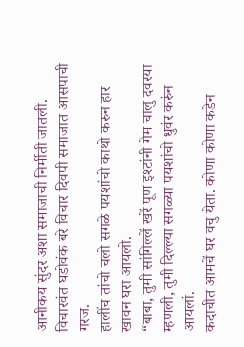आनीकय सुंदर अशा समाजाची निर्मीती जातली. विचारवंत घडोवंक बरे विचार दिवपी समाजात आसपाची गरज.
हालींच तांचो चलो सगळे पयशांचो काथो करुन हार खावन घरा आयलो.
“बाबा, तुमी सांगिल्लें खरें पूण इश्टांनी गेम चालु दवरया म्हणली, तुमी दिल्ल्या सगळ्या पयशांचो धुवंर करुंन आयलां.
कदाचीत आमचें घर वचु येता. कोणा कोणा कडेन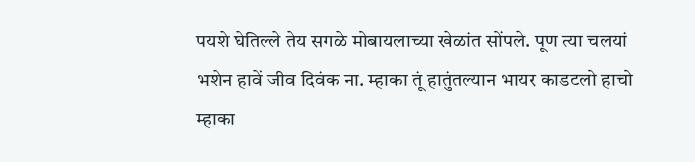पयशे घेतिल्ले तेय सगळे मोबायलाच्या खेळांत सोंपले. पूण त्या चलयां भशेन हावें जीव दिवंक ना. म्हाका तूं हातुंतल्यान भायर काडटलो हाचो म्हाका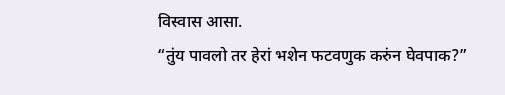विस्वास आसा.
“तुंय पावलो तर हेरां भशेन फटवणुक करुंन घेवपाक?”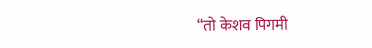“तो केशव पिगमी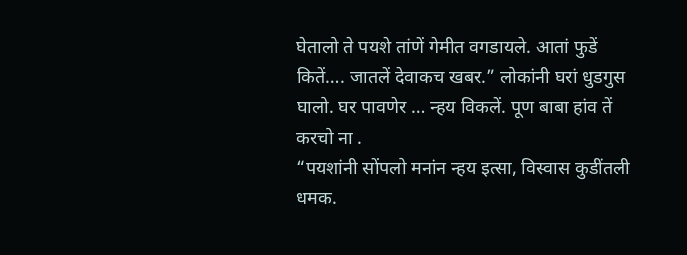घेतालो ते पयशे तांणें गेमीत वगडायले. आतां फुडें कितें…. जातलें देवाकच खबर.” लोकांनी घरां धुडगुस घालो. घर पावणेर … न्हय विकलें. पूण बाबा हांव तें करचो ना .
“पयशांनी सोंपलो मनांन न्हय इत्सा, विस्वास कुडींतली धमक.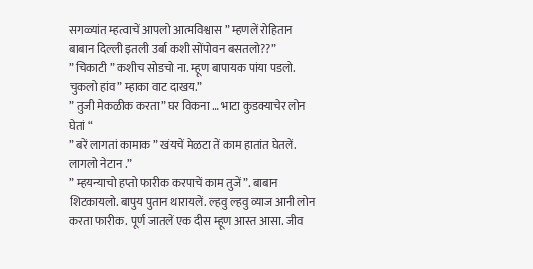सगळ्यांत म्हत्वाचें आपलो आत्मविश्वास ” म्हणलें रोहितान बाबान दिल्ली इतली उर्बा कशी सोंपोवन बसतलो??”
” चिकाटी ” कशीच सोडचो ना. म्हूण बापायक पांया पडलो. चुकलो हांव” म्हाका वाट दाखय.”
” तुजी मेकळीक करता” घर विकना … भाटा कुडक्याचेर लोन घेतां “
” बरें लागतां कामाक ” खंयचें मेळटा तें काम हातांत घेतलें. लागलो नेटान .”
” म्हयन्याचो हप्तो फारीक करपाचें काम तुजें”. बाबान शिटकायलो. बापुय पुतान थारायलें. ल्हवु ल्हवु व्याज आनी लोन करता फारीक. पूर्ण जातलें एक दीस म्हूण आस्त आसा. जीव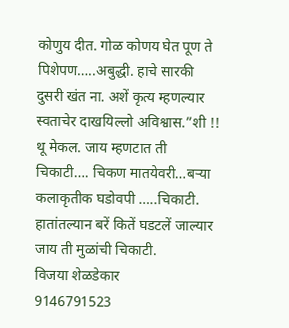कोणुय दीत. गोळ कोणय घेत पूण ते पिशेपण…..अबुद्धी. हाचे सारकी दुसरी खंत ना. अशें कृत्य म्हणल्यार स्वताचेर दाखयिल्लो अविश्वास.”शी !! थू मेकल. जाय म्हणटात ती चिकाटी…. चिकण मातयेवरी…बऱ्या कलाकृतीक घडोवपी …..चिकाटी. हातांतल्यान बरें कितें घडटलें जाल्यार जाय ती मुळांची चिकाटी.
विजया शेळडेकार
9146791523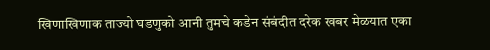खिणाखिणाक ताज्यो घडणुको आनी तुमचे कडेन संबंदीत दरेक खबर मेळयात एका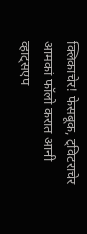क्लिकाचेर! फेसबूक, ट्विटराचेर आमकां फॉलो करात आनी व्हाट्सएप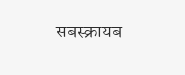सबस्क्रायब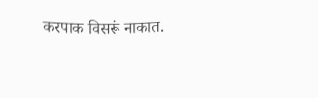करपाक विसरूं नाकात.